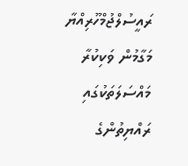ރައީސުލްޖުމްހޫރިއްޔާ މަގާމުން ވަކިކުރާ މައްސަލަތަކުގައި ރައްޔިތުންގެ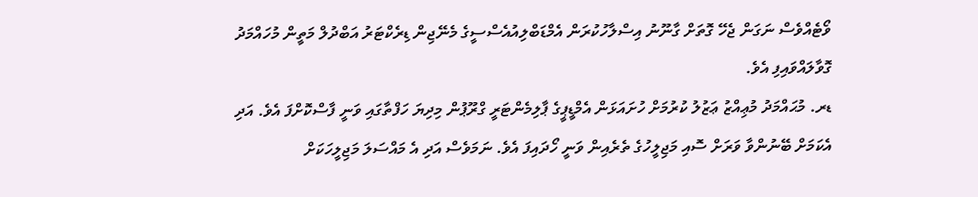ވޯޓެއްވެސް ނަގަން ޖެހޭ ގޮތަށް ގާނޫނު އިސްލާހުކުރަން އެމްޑަބްލިއުއެސްސީގެ މެނޭޖިން ޑިރެކްޓަރު އަބްދުލް މަތީން މުހައްމަދު ގޮވާލައްވައިފި އެވެ.
ޑރ. މުޙައްމަދު މުޢިއްޒު ޢަޒުލު ކުރުމަށް ހުށައަޅަން އެމްޑީޕީގެ ޕާލިމެންޓަރީ ގްރޫޕުން މިދިޔަ ހަފްތާގައި ވަނީ ފާސްކޮށްފަ އެވެ. އަދި އެކަމަށް ބޭނުންވާ ވަރަށް ސޮއި މަޖިލީހުގެ ތެރެއިން ވަނީ ހޯދައިފަ އެވެ. ނަމަވެސް އަދި އެ މައްސަލަ މަޖިލީހަކަށް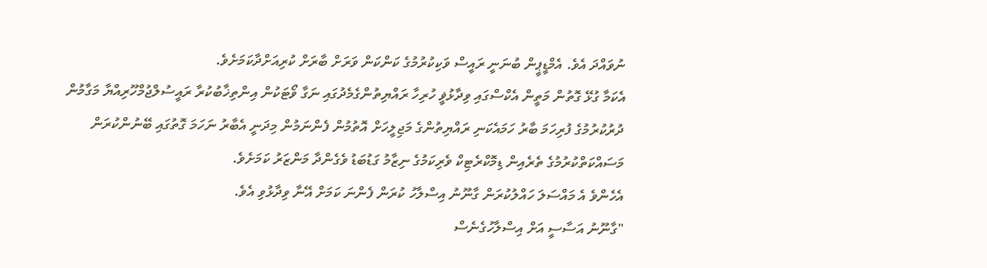ނުވައްދަ އެވެ. އެމްޑީޕީން ބުނަނީ ރައީސް ވަކިކުރުމުގެ ކަންކަން ވަރަށް ބާރަށް ކުރިއަށްދާކަމަށެވެ.
އެކަމާ ގުޅޭ ގޮތުން މަތީން އެކްސްގައި ވިދާޅުޥީ ހުރިހާ ރައްޔިތުންގެމެދުގައި ނަގާ ވޯޓަކުން އިންތިޚާބުކުރާ ރައީސުލްޖުމްހޫރިއްޔާ މަގާމުން ދުރުކުރުމުގެ ފުރިހަމަ ބާރު ހަމައެކަނި ރައްޔިތުންގެ މަޖިލީހަށް އޮތުމުން ފެންނަމުން މިދަނީ އެބާރު ނަހަމަ ގޮތުގައި ބޭނުންކުރަން މަސައްކަތްކުރުމުގެ ތެރެއިން ޑިމޮކްރެޓިކް ވެރިކަމުގެ ނިޒާމު ގަޑުބަޑު ވެގެންދާ މަންޒަރު ކަމަށެވެ.
އެހެންވެ އެ މައްސަލަ ހައްލުކުރަން ގާނޫނު އިސްލާހު ކުރަން ފެންނަ ކަމަށް އޭނާ ވިދާޅުވި އެވެ.
"ގާނޫނު އަސާސީ އަށް އިސްލާހުގެނެސް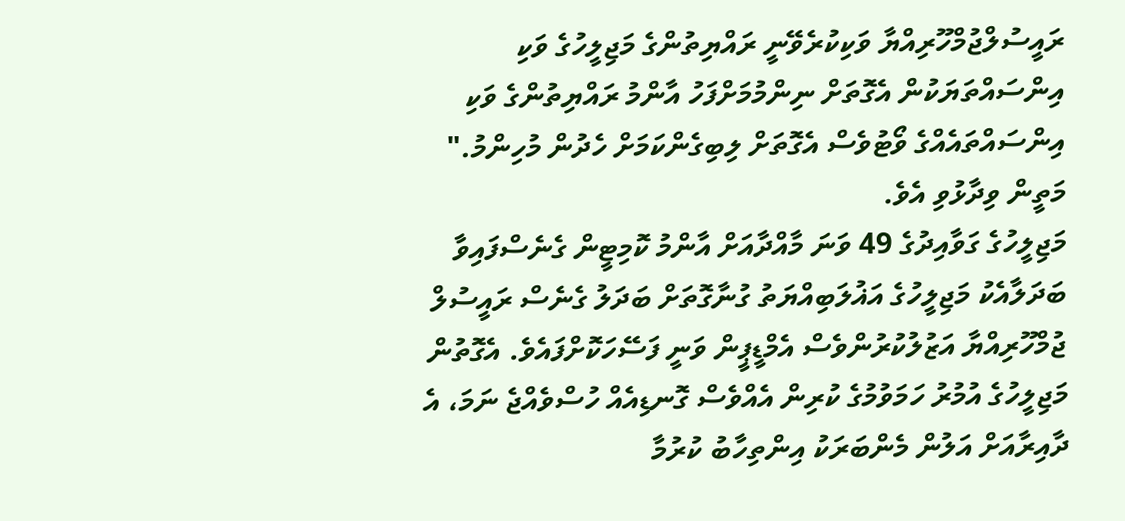ރައީސުލްޖުމްހޫރިއްޔާ ވަކިކުރެވޭނީ ރައްޔިތުންގެ މަޖިލީހުގެ ވަކި އިންސައްތަޔަކުން އެގޮތަށް ނިންމުމަށްފަހު އާންމު ރައްޔިތުންގެ ވަކި އިންސައްތައެއްގެ ވޯޓުވެސް އެގޮތަށް ލިބިގެންކަމަށް ހެދުން މުހިންމު." މަތީން ވިދާޅުވި އެވެ.
މަޖިލީހުގެ ގަވާއިދުގެ 49 ވަނަ މާއްދާއަށް އާންމު ކޮމިޓީން ގެނެސްފައިވާ ބަދަލާއެކު މަޖިލީހުގެ އަޣުލަބިއްޔަތު ގުނާގޮތަށް ބަދަލު ގެނެސް ރައީސުލް ޖުމްހޫރިއްޔާ އަޒުލުކުރުންވެސް އެމްޑީޕީން ވަނީ ފަސޭހަކޮށްފައެވެ. އެގޮތުން މަޖިލީހުގެ އުމުރު ހަމަވުމުގެ ކުރިން އެއްވެސް ގޮނޑިއެއް ހުސްވެއްޖެ ނަމަ، އެ ދާއިރާއަށް އަލުން މެންބަރަކު އިންތިހާބު ކުރުމާ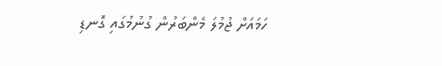ހަމައަށް ޖުމުލަ މެންބަރުން ގުނުމުގައި ގޮނޑި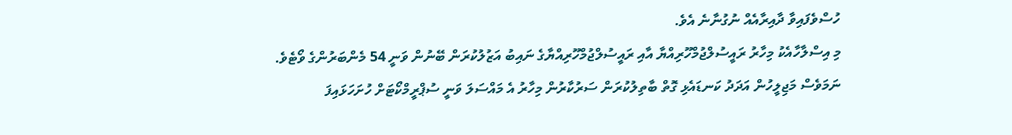ހުސްވެފައިވާ ދާއިރާއެއް ނުގުނާނެ އެވެ.
މި އިސްލާހާއެކު މިހާރު ރައީސުލްޖުމްހޫރިއްޔާ އާއި ރައީސުލްޖުމްހޫރިއްޔާގެ ނައިބު އަޒުލުކުރަން ބޭނުން ވަނީ 54 މެންބަރުންގެ ވޯޓެވެ. ނަމަވެސް މަޖިލީހުން އަދަދު ކަނޑައެޅި ގޮތް ބާތިލުކުރަން ސަރުކާރުން މިހާރު އެ މައްސަލަ ވަނީ ސުޕްރީމްކޯޓަށް ހުށަހަޅައިފަ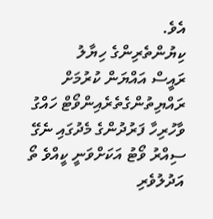އެވެ.
ކިޔުންތެރިންގެ ހިޔާލު
ރައީސް އައްޔަން ކުރުމަށް ރައްޔިތުންގެތެރެއިންވޯޓް ހައްގު ވާހުރިހާ ފަރުދުންގެ މެދުގައި ނެގޭ ސިއްރު ވޯޓު އަކަށްވަނީ ކީއްވެ ތޯ އަދުލުވެރި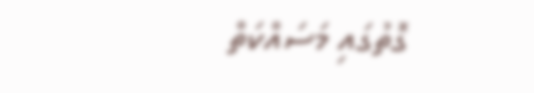ގޮތުގައި މަސައްކަތް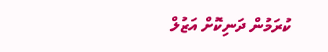ކުރަމުން ދަނިކޮށް އަޒުލް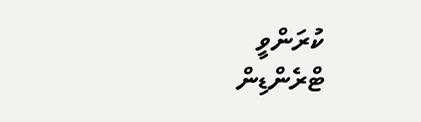ކުރަންވީ
ޓްރެންޑިން